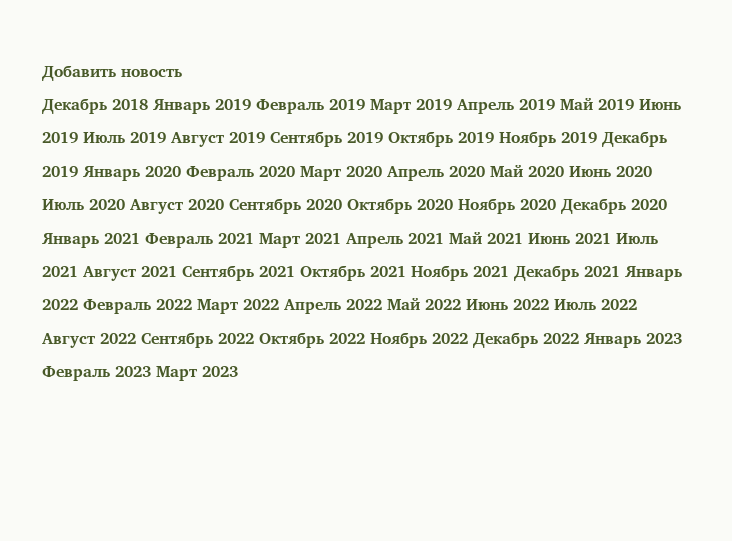Добавить новость
Декабрь 2018 Январь 2019 Февраль 2019 Март 2019 Апрель 2019 Май 2019 Июнь 2019 Июль 2019 Август 2019 Сентябрь 2019 Октябрь 2019 Ноябрь 2019 Декабрь 2019 Январь 2020 Февраль 2020 Март 2020 Апрель 2020 Май 2020 Июнь 2020 Июль 2020 Август 2020 Сентябрь 2020 Октябрь 2020 Ноябрь 2020 Декабрь 2020 Январь 2021 Февраль 2021 Март 2021 Апрель 2021 Май 2021 Июнь 2021 Июль 2021 Август 2021 Сентябрь 2021 Октябрь 2021 Ноябрь 2021 Декабрь 2021 Январь 2022 Февраль 2022 Март 2022 Апрель 2022 Май 2022 Июнь 2022 Июль 2022 Август 2022 Сентябрь 2022 Октябрь 2022 Ноябрь 2022 Декабрь 2022 Январь 2023 Февраль 2023 Март 2023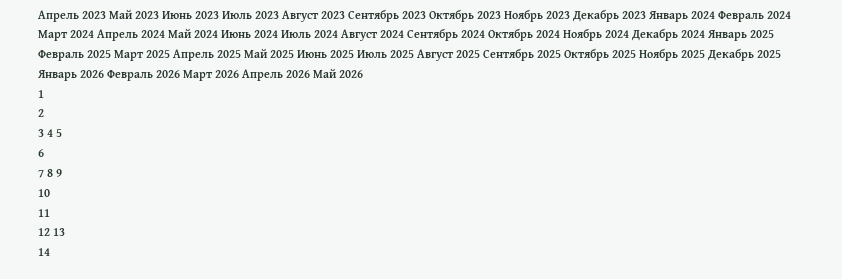Апрель 2023 Май 2023 Июнь 2023 Июль 2023 Август 2023 Сентябрь 2023 Октябрь 2023 Ноябрь 2023 Декабрь 2023 Январь 2024 Февраль 2024 Март 2024 Апрель 2024 Май 2024 Июнь 2024 Июль 2024 Август 2024 Сентябрь 2024 Октябрь 2024 Ноябрь 2024 Декабрь 2024 Январь 2025 Февраль 2025 Март 2025 Апрель 2025 Май 2025 Июнь 2025 Июль 2025 Август 2025 Сентябрь 2025 Октябрь 2025 Ноябрь 2025 Декабрь 2025 Январь 2026 Февраль 2026 Март 2026 Апрель 2026 Май 2026
1
2
3 4 5
6
7 8 9
10
11
12 13
14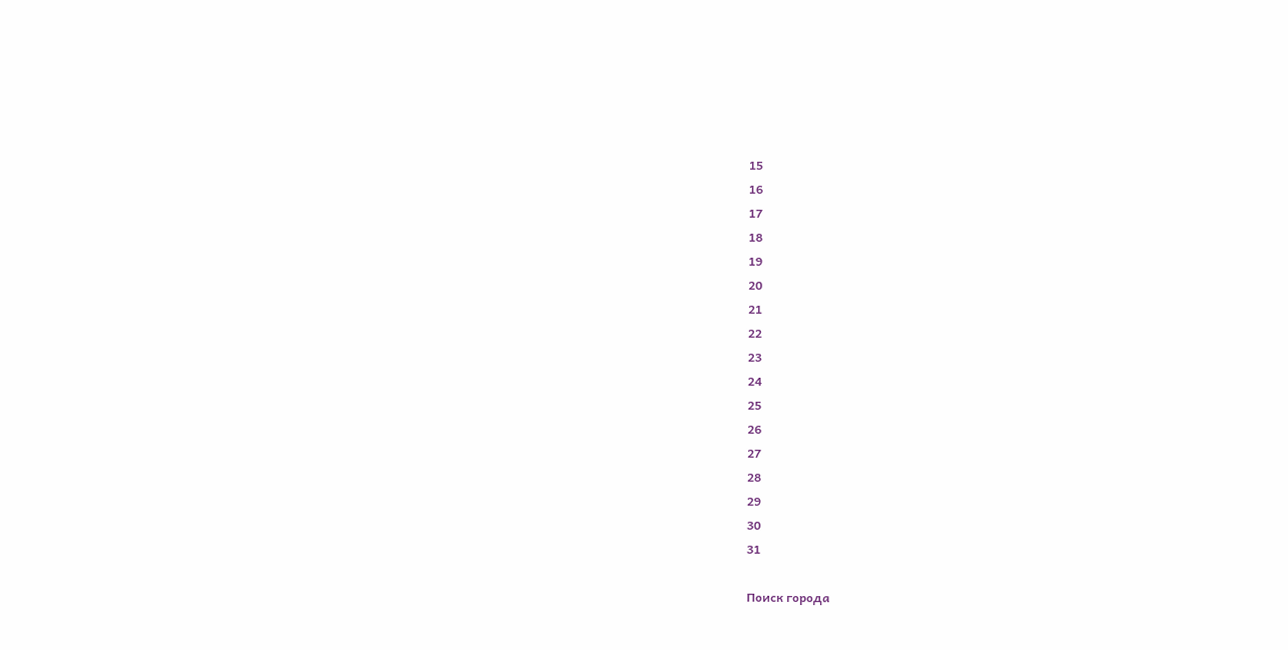15
16
17
18
19
20
21
22
23
24
25
26
27
28
29
30
31

Поиск города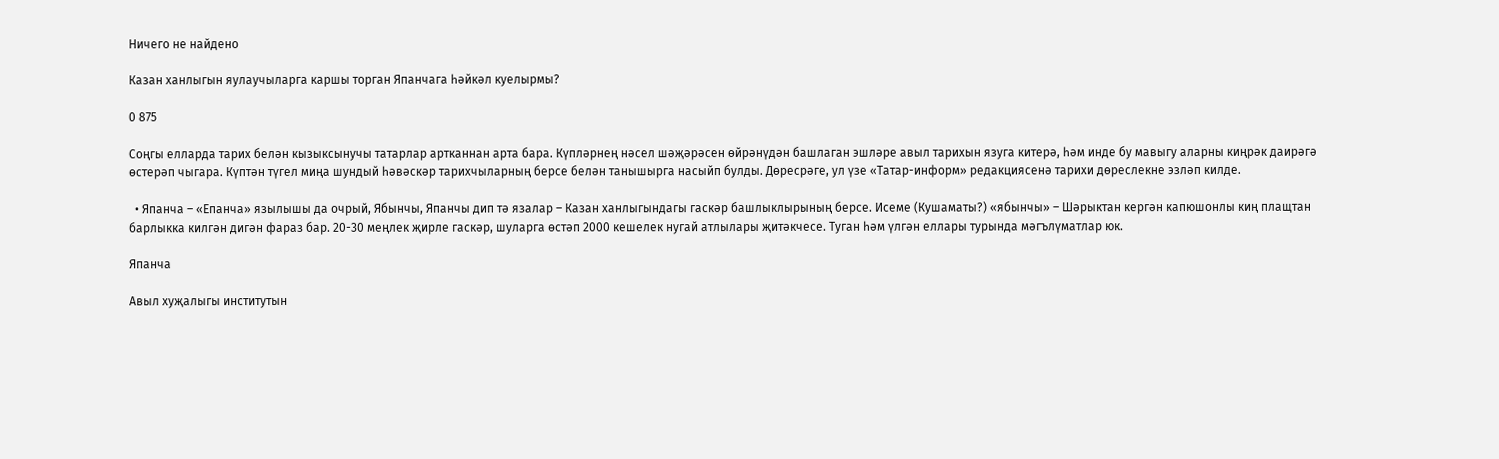Ничего не найдено

Казан ханлыгын яулаучыларга каршы торган Япанчага һәйкәл куелырмы?

0 875

Соңгы елларда тарих белән кызыксынучы татарлар артканнан арта бара. Күпләрнең нәсел шәҗәрәсен өйрәнүдән башлаган эшләре авыл тарихын язуга китерә, һәм инде бу мавыгу аларны киңрәк даирәгә өстерәп чыгара. Күптән түгел миңа шундый һәвәскәр тарихчыларның берсе белән танышырга насыйп булды. Дөресрәге, ул үзе «Татар-информ» редакциясенә тарихи дөреслекне эзләп килде.

  • Япанча – «Епанча» язылышы да очрый, Ябынчы, Япанчы дип тә язалар – Казан ханлыгындагы гаскәр башлыклырының берсе. Исеме (Кушаматы?) «ябынчы» – Шәрыктан кергән капюшонлы киң плащтан барлыкка килгән дигән фараз бар. 20-30 меңлек җирле гаскәр, шуларга өстәп 2000 кешелек нугай атлылары җитәкчесе. Туган һәм үлгән еллары турында мәгълүматлар юк.

Япанча

Авыл хуҗалыгы институтын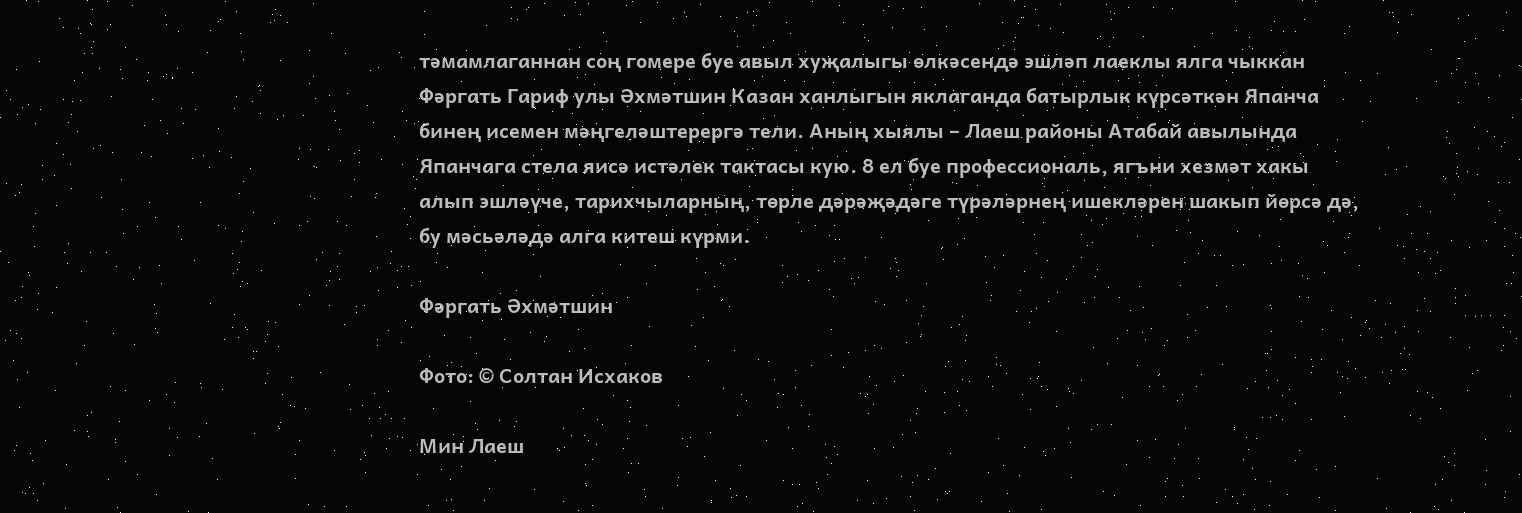тәмамлаганнан соң гомере буе авыл хуҗалыгы өлкәсендә эшләп лаеклы ялга чыккан Фәргать Гариф улы Әхмәтшин Казан ханлыгын яклаганда батырлык күрсәткән Япанча бинең исемен мәңгеләштерергә тели. Аның хыялы – Лаеш районы Атабай авылында Япанчага стела яисә истәлек тактасы кую. 8 ел буе профессиональ, ягъни хезмәт хакы алып эшләүче, тарихчыларның, төрле дәрәҗәдәге түрәләрнең ишекләрен шакып йөрсә дә, бу мәсьәләдә алга китеш күрми.

Фәргать Әхмәтшин

Фото: © Солтан Исхаков

Мин Лаеш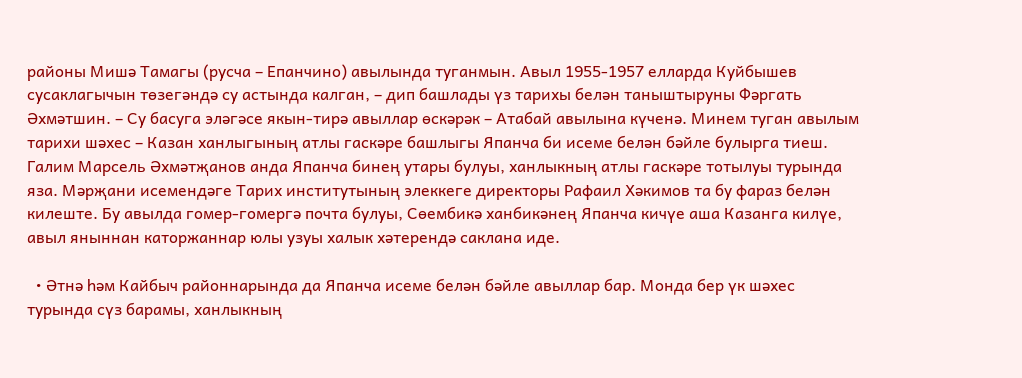районы Мишә Тамагы (русча – Епанчино) авылында туганмын. Авыл 1955-1957 елларда Куйбышев сусаклагычын төзегәндә су астында калган, – дип башлады үз тарихы белән таныштыруны Фәргать Әхмәтшин. – Су басуга эләгәсе якын-тирә авыллар өскәрәк – Атабай авылына күченә. Минем туган авылым тарихи шәхес – Казан ханлыгының атлы гаскәре башлыгы Япанча би исеме белән бәйле булырга тиеш. Галим Марсель Әхмәтҗанов анда Япанча бинең утары булуы, ханлыкның атлы гаскәре тотылуы турында яза. Мәрҗани исемендәге Тарих институтының элеккеге директоры Рафаил Хәкимов та бу фараз белән килеште. Бу авылда гомер-гомергә почта булуы, Сөембикә ханбикәнең Япанча кичүе аша Казанга килүе, авыл яныннан каторжаннар юлы узуы халык хәтерендә саклана иде.

  • Әтнә һәм Кайбыч районнарында да Япанча исеме белән бәйле авыллар бар. Монда бер үк шәхес турында сүз барамы, ханлыкның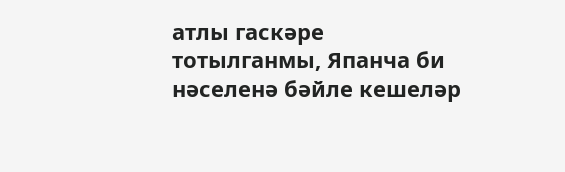атлы гаскәре тотылганмы, Япанча би нәселенә бәйле кешеләр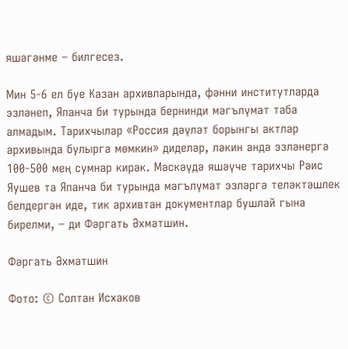яшәгәнме – билгесез.

Мин 5-6 ел буе Казан архивларында, фәнни институтларда эзләнеп, Япанча би турында бернинди мәгълүмат таба алмадым. Тарихчылар «Россия дәүләт борынгы актлар архивында булырга мөмкин» диделәр, ләкин анда эзләнергә 100-500 мең сумнар кирәк. Мәскәүдә яшәүче тарихчы Рәис Яушев та Япанча би турында мәгълүмат эзләргә теләктәшлек белдергән иде, тик архивтан документлар бушлай гына бирелми, – ди Фәргать Әхмәтшин.

Фәргать Әхмәтшин

Фото: © Солтан Исхаков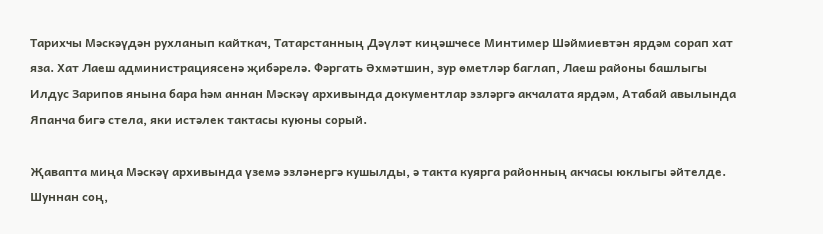Тарихчы Мәскәүдән рухланып кайткач, Татарстанның Дәүләт киңәшчесе Минтимер Шәймиевтән ярдәм сорап хат яза. Хат Лаеш администрациясенә җибәрелә. Фәргать Әхмәтшин, зур өметләр баглап, Лаеш районы башлыгы Илдус Зарипов янына бара һәм аннан Мәскәү архивында документлар эзләргә акчалата ярдәм, Атабай авылында Япанча бигә стела, яки истәлек тактасы куюны сорый.

Җавапта миңа Мәскәү архивында үземә эзләнергә кушылды, ә такта куярга районның акчасы юклыгы әйтелде. Шуннан соң,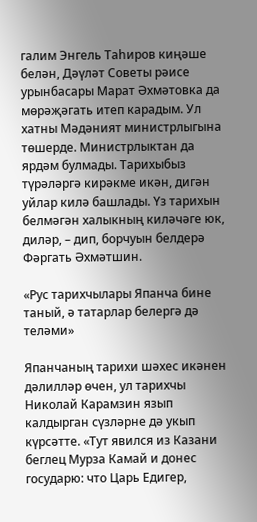галим Энгель Таһиров киңәше белән, Дәүләт Советы рәисе урынбасары Марат Әхмәтовка да мөрәҗәгать итеп карадым. Ул хатны Мәдәният министрлыгына төшерде. Министрлыктан да ярдәм булмады. Тарихыбыз түрәләргә кирәкме икән, дигән уйлар килә башлады. Үз тарихын белмәгән халыкның киләчәге юк, диләр, – дип, борчуын белдерә Фәргать Әхмәтшин.

«Рус тарихчылары Япанча бине таный, ә татарлар белергә дә теләми»

Япанчаның тарихи шәхес икәнен дәлилләр өчен, ул тарихчы Николай Карамзин язып калдырган сүзләрне дә укып күрсәтте. «Тут явился из Казани беглец Мурза Камай и донес государю: что Царь Едигер,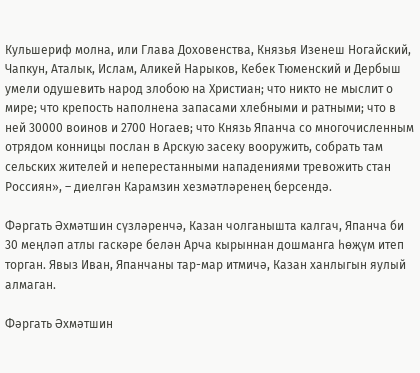Кульшериф молна, или Глава Доховенства, Князья Изенеш Ногайский, Чапкун, Аталык, Ислам, Аликей Нарыков, Кебек Тюменский и Дербыш умели одушевить народ злобою на Христиан; что никто не мыслит о мире; что крепость наполнена запасами хлебными и ратными; что в ней 30000 воинов и 2700 Ногаев; что Князь Япанча со многочисленным отрядом конницы послан в Арскую засеку вооружить, собрать там сельских жителей и неперестанными нападениями тревожить стан Россиян», – диелгән Карамзин хезмәтләренең берсендә.

Фәргать Әхмәтшин сүзләренчә, Казан чолганышта калгач, Япанча би 30 меңләп атлы гаскәре белән Арча кырыннан дошманга һөҗүм итеп торган. Явыз Иван, Япанчаны тар-мар итмичә, Казан ханлыгын яулый алмаган.

Фәргать Әхмәтшин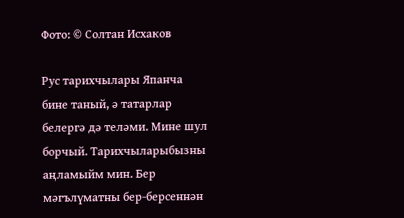Фото: © Солтан Исхаков

Рус тарихчылары Япанча бине таный, ә татарлар белергә дә теләми. Мине шул борчый. Тарихчыларыбызны аңламыйм мин. Бер мәгълүматны бер-берсеннән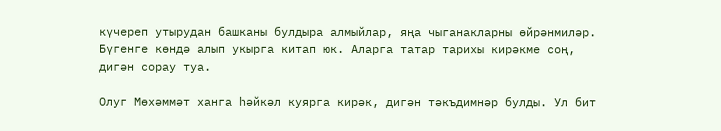күчереп утырудан башканы булдыра алмыйлар, яңа чыганакларны өйрәнмиләр. Бүгенге көндә алып укырга китап юк. Аларга татар тарихы кирәкме соң, дигән сорау туа.

Олуг Мөхәммәт ханга һәйкәл куярга кирәк, дигән тәкъдимнәр булды. Ул бит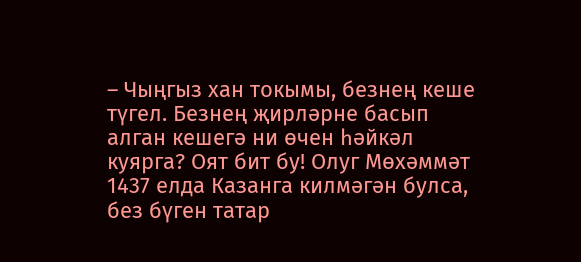– Чыңгыз хан токымы, безнең кеше түгел. Безнең җирләрне басып алган кешегә ни өчен һәйкәл куярга? Оят бит бу! Олуг Мөхәммәт 1437 елда Казанга килмәгән булса, без бүген татар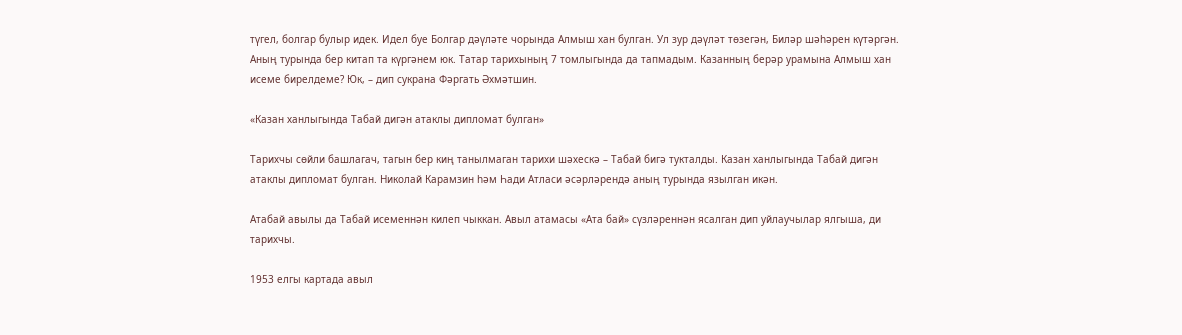түгел, болгар булыр идек. Идел буе Болгар дәүләте чорында Алмыш хан булган. Ул зур дәүләт төзегән, Биләр шәһәрен күтәргән. Аның турында бер китап та күргәнем юк. Татар тарихының 7 томлыгында да тапмадым. Казанның берәр урамына Алмыш хан исеме бирелдеме? Юк, – дип сукрана Фәргать Әхмәтшин.

«Казан ханлыгында Табай дигән атаклы дипломат булган»

Тарихчы сөйли башлагач, тагын бер киң танылмаган тарихи шәхескә – Табай бигә тукталды. Казан ханлыгында Табай дигән атаклы дипломат булган. Николай Карамзин һәм Һади Атласи әсәрләрендә аның турында язылган икән.

Атабай авылы да Табай исеменнән килеп чыккан. Авыл атамасы «Ата бай» сүзләреннән ясалган дип уйлаучылар ялгыша, ди тарихчы.

1953 елгы картада авыл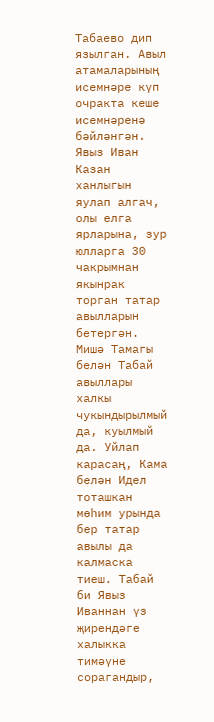Табаево дип язылган. Авыл атамаларының исемнәре күп очракта кеше исемнәренә бәйләнгән. Явыз Иван Казан ханлыгын яулап алгач, олы елга ярларына, зур юлларга 30 чакрымнан якынрак торган татар авылларын бетергән. Мишә Тамагы белән Табай авыллары халкы чукындырылмый да, куылмый да. Уйлап карасаң, Кама белән Идел тоташкан мөһим урында бер татар авылы да калмаска тиеш. Табай би Явыз Иваннан үз җирендәге халыкка тимәүне сорагандыр,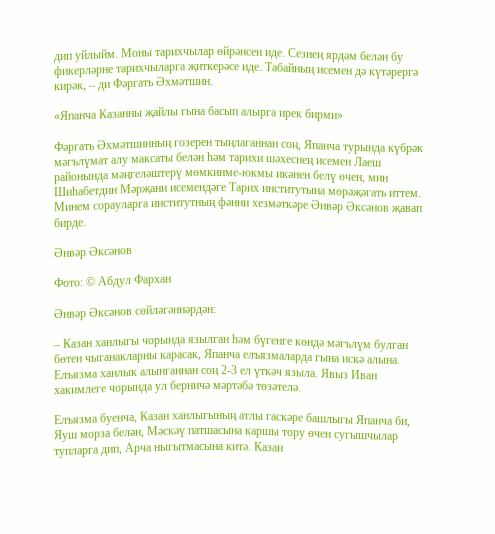дип уйлыйм. Моны тарихчылар өйрәнсен иде. Сезнең ярдәм белән бу фикерләрне тарихчыларга җиткерәсе иде. Табайның исемен дә күтәрергә кирәк, – ди Фәргать Әхмәтшин.

«Япанча Казанны җайлы гына басып алырга ирек бирми»

Фәргать Әхмәтшинның гозерен тыңлаганнан соң, Япанча турында күбрәк мәгълүмат алу максаты белән һәм тарихи шәхеснең исемен Лаеш районында мәңгеләштерү мөмкинме-юкмы икәнен белү өчен, мин Шиһабетдин Мәрҗани исемендәге Тарих институтына мөрәҗәгать иттем. Минем сорауларга институтның фәнни хезмәткәре Әнвәр Әксәнов җавап бирде.

Әнвәр Әксәнов

Фото: © Абдул Фархан

Әнвәр Әксәнов сөйләгәннәрдән:

– Казан ханлыгы чорында язылган һәм бүгенге көндә мәгълүм булган бөтен чыганакларны карасак, Япанча елъязмаларда гына искә алына. Елъязма ханлык алынганнан соң 2-3 ел үткәч языла. Явыз Иван хакимлеге чорында ул берничә мәртәбә төзәтелә.

Елъязма буенча, Казан ханлыгының атлы гаскәре башлыгы Япанча би, Яуш морза белән, Мәскәү патшасына каршы тору өчен сугышчылар тупларга дип, Арча ныгытмасына китә. Казан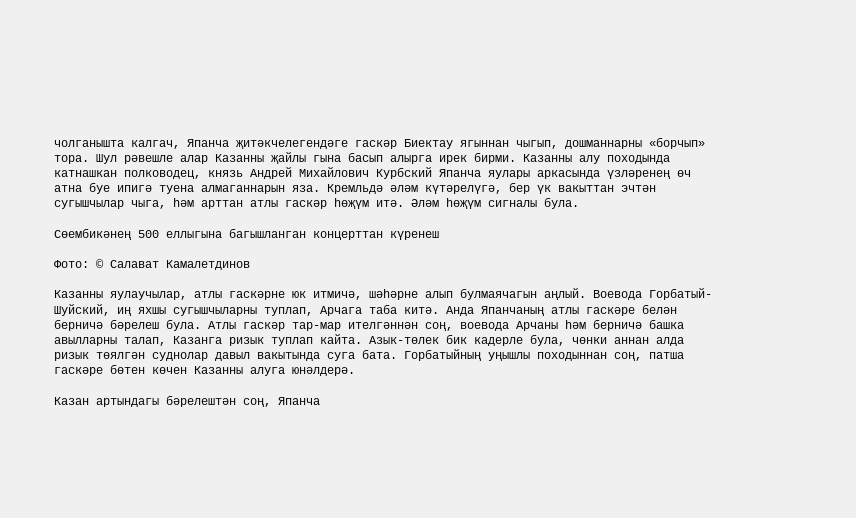чолганышта калгач, Япанча җитәкчелегендәге гаскәр Биектау ягыннан чыгып, дошманнарны «борчып» тора. Шул рәвешле алар Казанны җайлы гына басып алырга ирек бирми. Казанны алу походында катнашкан полководец, князь Андрей Михайлович Курбский Япанча яулары аркасында үзләренең өч атна буе ипигә туена алмаганнарын яза. Кремльдә әләм күтәрелүгә, бер үк вакыттан эчтән сугышчылар чыга, һәм арттан атлы гаскәр һөҗүм итә. Әләм һөҗүм сигналы була.

Сөембикәнең 500 еллыгына багышланган концерттан күренеш

Фото: © Салават Камалетдинов

Казанны яулаучылар, атлы гаскәрне юк итмичә, шәһәрне алып булмаячагын аңлый. Воевода Горбатый-Шуйский, иң яхшы сугышчыларны туплап, Арчага таба китә. Анда Япанчаның атлы гаскәре белән берничә бәрелеш була. Атлы гаскәр тар-мар ителгәннән соң, воевода Арчаны һәм берничә башка авылларны талап, Казанга ризык туплап кайта. Азык-төлек бик кадерле була, чөнки аннан алда ризык төялгән суднолар давыл вакытында суга бата. Горбатыйның уңышлы походыннан соң, патша гаскәре бөтен көчен Казанны алуга юнәлдерә.

Казан артындагы бәрелештән соң, Япанча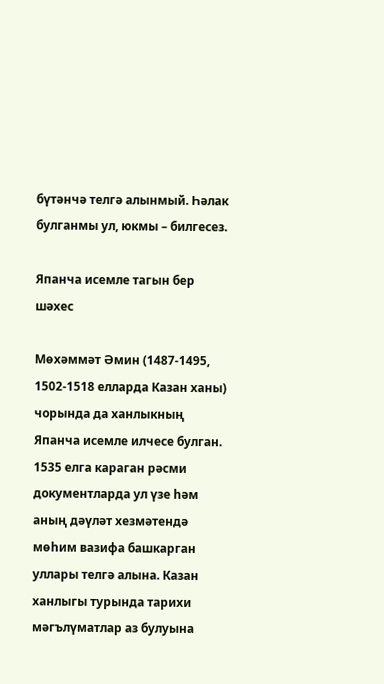бүтәнчә телгә алынмый. Һәлак булганмы ул, юкмы – билгесез.

Япанча исемле тагын бер шәхес

Мөхәммәт Әмин (1487-1495, 1502-1518 елларда Казан ханы) чорында да ханлыкның Япанча исемле илчесе булган. 1535 елга караган рәсми документларда ул үзе һәм аның дәүләт хезмәтендә мөһим вазифа башкарган уллары телгә алына. Казан ханлыгы турында тарихи мәгълүматлар аз булуына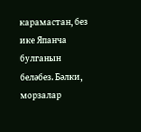карамастан, без ике Япанча булганын беләбез. Бәлки, морзалар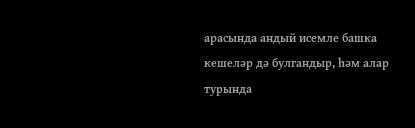арасында андый исемле башка кешеләр дә булгандыр, һәм алар турында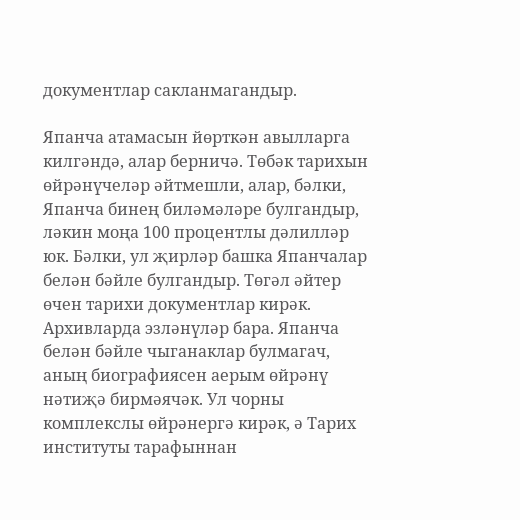документлар сакланмагандыр.

Япанча атамасын йөрткән авылларга килгәндә, алар берничә. Төбәк тарихын өйрәнүчеләр әйтмешли, алар, бәлки, Япанча бинең биләмәләре булгандыр, ләкин моңа 100 процентлы дәлилләр юк. Бәлки, ул җирләр башка Япанчалар белән бәйле булгандыр. Төгәл әйтер өчен тарихи документлар кирәк. Архивларда эзләнүләр бара. Япанча белән бәйле чыганаклар булмагач, аның биографиясен аерым өйрәнү нәтиҗә бирмәячәк. Ул чорны комплекслы өйрәнергә кирәк, ә Тарих институты тарафыннан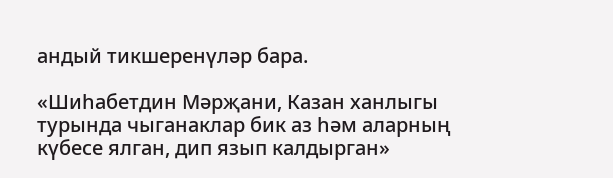андый тикшеренүләр бара.

«Шиһабетдин Мәрҗани, Казан ханлыгы турында чыганаклар бик аз һәм аларның күбесе ялган, дип язып калдырган»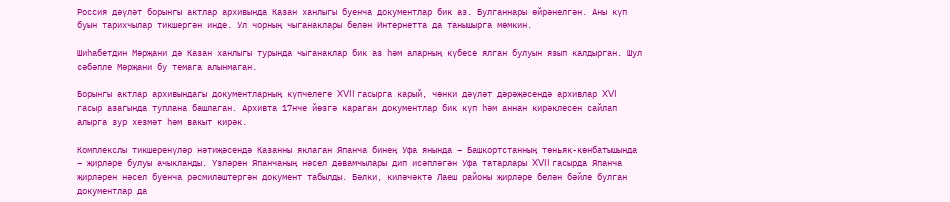Россия дәүләт борынгы актлар архивында Казан ханлыгы буенча документлар бик аз. Булганнары өйрәнелгән. Аны күп буын тарихчылар тикшергән инде. Ул чорның чыганаклары белән Интернетта да танышырга мөмкин.

Шиһабетдин Мәрҗани дә Казан ханлыгы турында чыганаклар бик аз һәм аларның күбесе ялган булуын язып калдырган. Шул сәбәпле Мәрҗани бу темага алынмаган.

Борынгы актлар архивындагы документларның күпчелеге XVII гасырга карый, чөнки дәүләт дәрәҗәсендә архивлар XVI гасыр азагында туплана башлаган. Архивта 17нче йөзгә караган документлар бик күп һәм аннан кирәклесен сайлап алырга зур хезмәт һәм вакыт кирәк.

Комплекслы тикшеренүләр нәтиҗәсендә Казанны яклаган Япанча бинең Уфа янында – Башкортстанның төньяк-көнбатышында – җирләре булуы ачыкланды. Үзләрен Япанчаның нәсел дәвамчылары дип исәпләгән Уфа татарлары XVII гасырда Япанча җирләрен нәсел буенча рәсмиләштергән документ табылды. Бәлки, киләчәктә Лаеш районы җирләре белән бәйле булган документлар да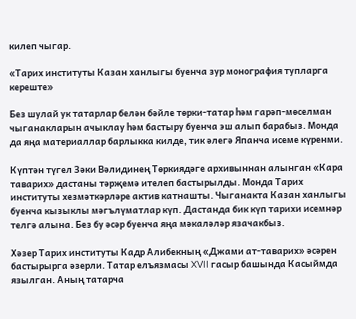килеп чыгар.

«Тарих институты Казан ханлыгы буенча зур монография тупларга кереште»

Без шулай ук татарлар белән бәйле төрки-татар һәм гарәп-мөселман чыганакларын ачыклау һәм бастыру буенча эш алып барабыз. Монда да яңа материаллар барлыкка килде, тик әлегә Япанча исеме күренми.

Күптән түгел Зәки Вәлидинең Төркиядәге архивыннан алынган «Кара таварих» дастаны тәрҗемә ителеп бастырылды. Монда Тарих институты хезмәткәрләре актив катнашты. Чыганакта Казан ханлыгы буенча кызыклы мәгълүматлар күп. Дастанда бик күп тарихи исемнәр телгә алына. Без бу әсәр буенча яңа мәкаләләр язачакбыз.

Хәзер Тарих институты Кадр Алибекның «Джами ат-таварих» әсәрен бастырырга әзерли. Татар елъязмасы XVII гасыр башында Касыймда язылган. Аның татарча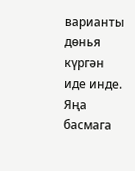варианты дөнья күргән иде инде. Яңа басмага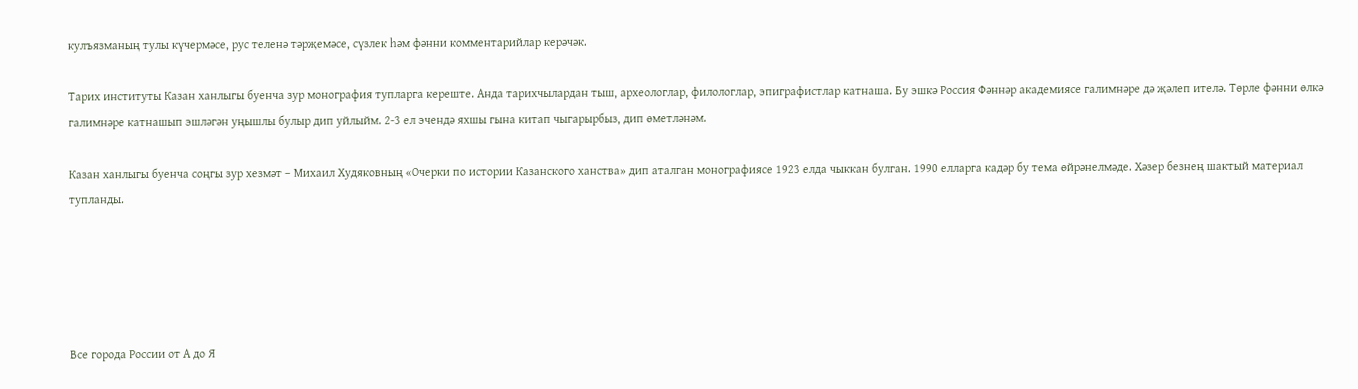кулъязманың тулы күчермәсе, рус теленә тәрҗемәсе, сүзлек һәм фәнни комментарийлар керәчәк.

Тарих институты Казан ханлыгы буенча зур монография тупларга кереште. Анда тарихчылардан тыш, археологлар, филологлар, эпиграфистлар катнаша. Бу эшкә Россия Фәннәр академиясе галимнәре дә җәлеп ителә. Төрле фәнни өлкә галимнәре катнашып эшләгән уңышлы булыр дип уйлыйм. 2-3 ел эчендә яхшы гына китап чыгарырбыз, дип өметләнәм.

Казан ханлыгы буенча соңгы зур хезмәт – Михаил Худяковның «Очерки по истории Казанского ханства» дип аталган монографиясе 1923 елда чыккан булган. 1990 елларга кадәр бу тема өйрәнелмәде. Хәзер безнең шактый материал тупланды.





Все города России от А до Я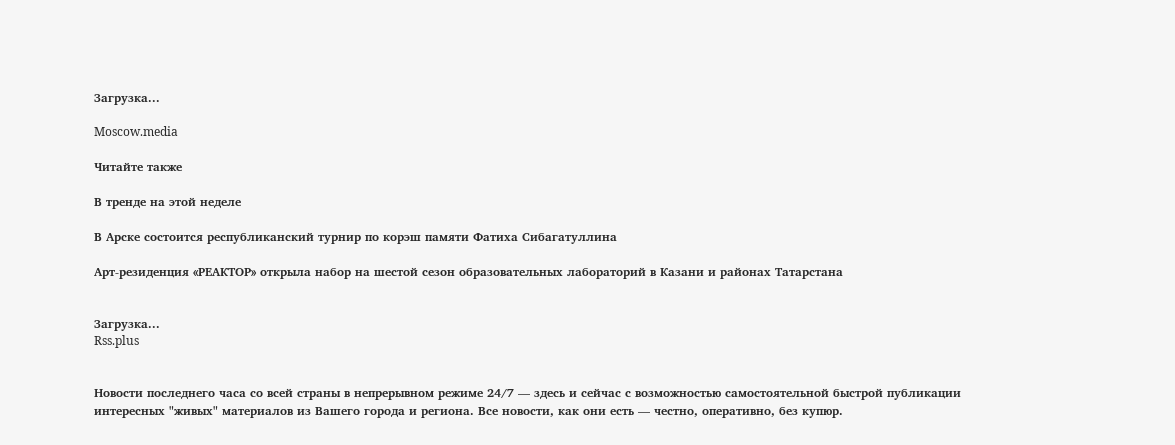Загрузка...

Moscow.media

Читайте также

В тренде на этой неделе

В Арске состоится республиканский турнир по корэш памяти Фатиха Сибагатуллина

Арт-резиденция «РЕАКТОР» открыла набор на шестой сезон образовательных лабораторий в Казани и районах Татарстана


Загрузка...
Rss.plus


Новости последнего часа со всей страны в непрерывном режиме 24/7 — здесь и сейчас с возможностью самостоятельной быстрой публикации интересных "живых" материалов из Вашего города и региона. Все новости, как они есть — честно, оперативно, без купюр.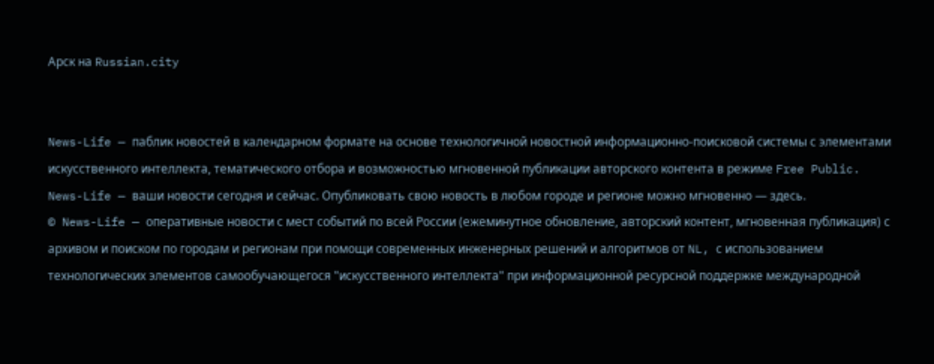Арск на Russian.city


News-Life — паблик новостей в календарном формате на основе технологичной новостной информационно-поисковой системы с элементами искусственного интеллекта, тематического отбора и возможностью мгновенной публикации авторского контента в режиме Free Public. News-Life — ваши новости сегодня и сейчас. Опубликовать свою новость в любом городе и регионе можно мгновенно — здесь.
© News-Life — оперативные новости с мест событий по всей России (ежеминутное обновление, авторский контент, мгновенная публикация) с архивом и поиском по городам и регионам при помощи современных инженерных решений и алгоритмов от NL, с использованием технологических элементов самообучающегося "искусственного интеллекта" при информационной ресурсной поддержке международной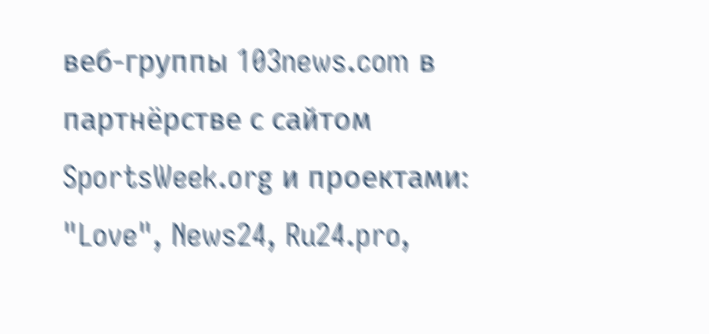веб-группы 103news.com в партнёрстве с сайтом SportsWeek.org и проектами: "Love", News24, Ru24.pro,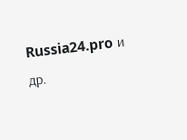Russia24.pro и др.